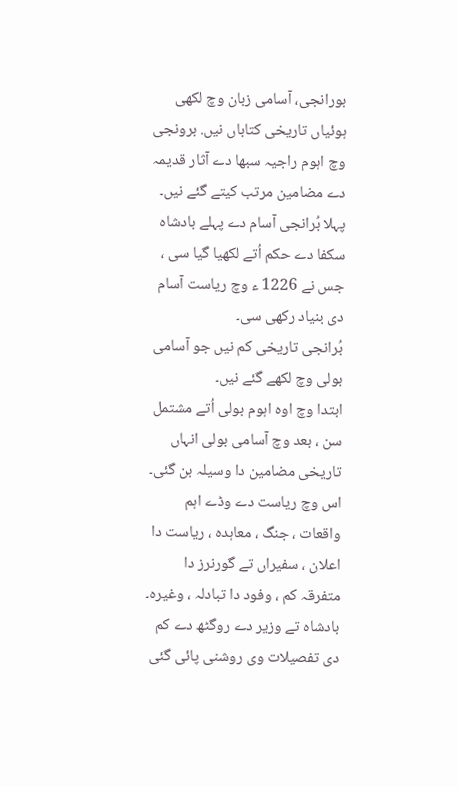بورانجی، آسامی زبان وچ لکھی ہوئیاں تاریخی کتاباں نيں. برونجی وچ اہوم راجیہ سبھا دے آثار قدیمہ دے مضامین مرتب کیتے گئے نيں۔ پہلا بُرانجی آسام دے پہلے بادشاہ سکفا دے حکم اُتے لکھیا گیا سی ، جس نے 1226 ء وچ ریاست آسام دی بنیاد رکھی سی۔
بُرانجی تاریخی کم نيں جو آسامی بولی وچ لکھے گئے نيں۔
ابتدا وچ اوہ اہوم بولی اُتے مشتمل سن ، بعد وچ آسامی بولی انہاں تاریخی مضامین دا وسیلہ بن گئی۔ اس وچ ریاست دے وڈے اہم واقعات ، جنگ ، معاہدہ ، ریاست دا اعلان ، سفیراں تے گورنرز دا متفرقہ کم ، وفود دا تبادلہ ، وغیرہ۔ بادشاہ تے وزیر دے روگٹھ دے کم دی تفصیلات وی روشنی پائی گئی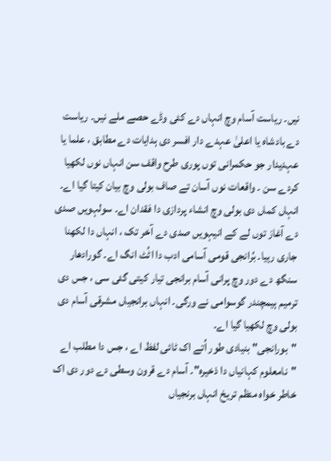نيں۔ ریاست آسام وچ انہاں دے کئی وڈے حصے ملے نيں۔ ریاست دے بادشاہ یا اعلیٰ عہدے دار افسر دی ہدایات دے مطابق ، علما یا عہدیدار جو حکمرانی توں پوری طرح واقف سن انہاں نوں لکھیا کردے سن ۔ واقعات نوں آسان تے صاف بولی وچ بیان کیتا گیا اے۔ انہاں کماں دی بولی وچ انشاء پردازی دا فقدان اے۔ سولہويں صدی دے آغاز توں لے کے انیہويں صدی دے آخر تک ، انہاں دا لکھنا جاری رہیا۔ بُرانجی قومی آسامی ادب دا اٹُٹ انگ اے۔ گورادھار سنگھ دے دور وچ پرانی آسام برانجی تیار کيتی گئی سی ، جس دی ترمیم ہیمچندر گوسوامی نے ورگی۔ انہاں برانجیاں مشرقی آسام دی بولی وچ لکھیا گیا اے۔
"بورانجی" بنیادی طور اُتے اک ٹائی لفظ اے ، جس دا مطلب اے "نامعلوم کہانیاں دا ذخیرہ"۔ آسام دے قرون وسطی دے دور دی اک خاطر خواہ منظم تریخ انہاں برنجیاں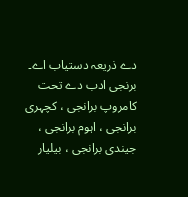دے ذریعہ دستیاب اے۔ برنجی ادب دے تحت کامروپ برانجی ، کچہری برانجی ، اہوم برانجی ، جیندی برانجی ، بیلیار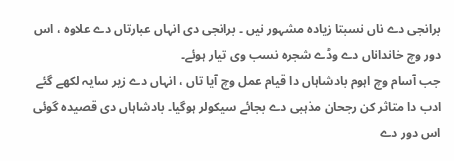برانجی دے ناں نسبتا زیادہ مشہور نيں ۔ برانجی دی انہاں عبارتاں دے علاوہ ، اس دور وچ خانداناں دے وڈے شجرہ نسب وی تیار ہوئے۔
جب آسام وچ اہوم بادشاہاں دا قیام عمل وچ آیا تاں ، انہاں دے زیر سایہ لکھے گئے ادب دا متاثر کن رجحان مذہبی دے بجائے سیکولر ہوگیا۔ بادشاہاں دی قصیدہ گوئی اس دور دے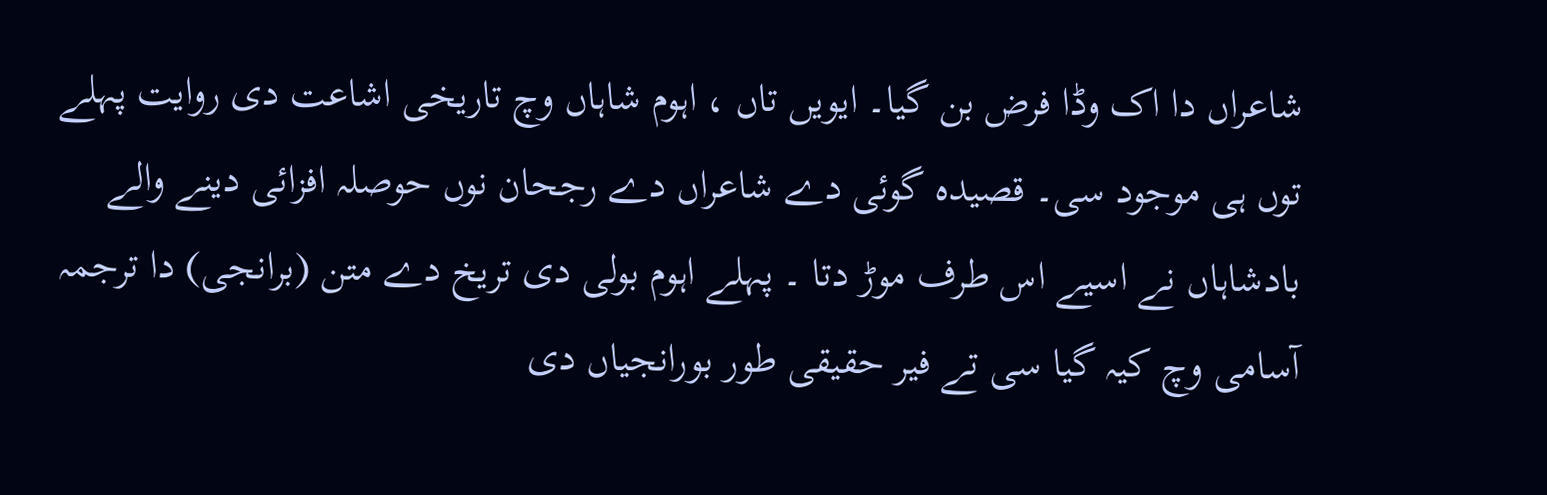شاعراں دا اک وڈا فرض بن گیا۔ ایويں تاں ، اہوم شاہاں وچ تاریخی اشاعت دی روایت پہلے توں ہی موجود سی۔ قصیدہ گوئی دے شاعراں دے رجحان نوں حوصلہ افزائی دینے والے بادشاہاں نے اسیے اس طرف موڑ دتا ۔ پہلے اہوم بولی دی تریخ دے متن (برانجی) دا ترجمہ آسامی وچ کیہ گیا سی تے فیر حقیقی طور بورانجیاں دی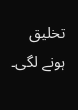تخلیق ہونے لگی۔